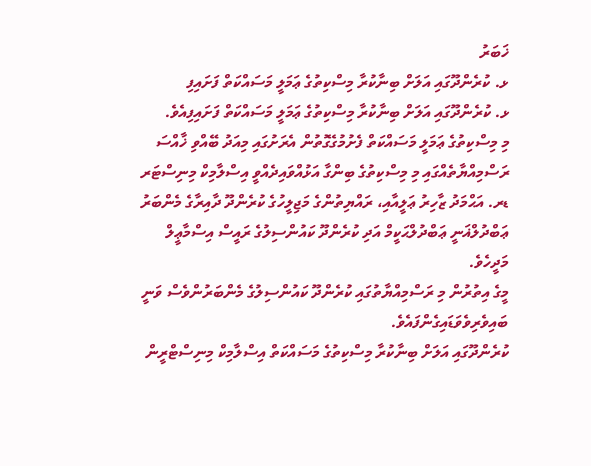ޚަބަރު
ޅ. ކުރެންދޫގައި އަލަށް ބިނާކުރާ މިސްކިތުގެ ޢަމަލީ މަސައްކަތް ފަށައިފި
ޅ. ކުރެންދޫގައި އަލަށް ބިނާކުރާ މިސްކިތުގެ ޢަމަލީ މަސައްކަތް ފަށައިފިއެވެ.
މި މިސްކިތުގެ ޢަމަލީ މަސައްކަތް ފެށުމުގެގޮތުން އެރަށުގައި މިއަދު ބޭއްވި ޚާއްސަ ރަސްމިއްޔާތެއްގައި މި މިސްކިތުގެ ބިންގާ އަޅުއްވައިދެއްވީ އިސްލާމިކް މިނިސްޓަރ ޑރ. އަޙްމަދު ޒާހިރު ޢަލީއާއި، ރައްޔިތުންގެ މަޖިލީހުގެ ކުރެންދޫ ދާއިރާގެ މެންބަރު ޢަބްދުލްޣަނީ ޢަބްދުލްޙަކީމް އަދި ކުރެންދޫ ކައުންސިލުގެ ރައީސް އިސްމާޢީލް މަދީހެވެ.
މީގެ އިތުރުން މި ރަސްމިއްޔާތުގައި ކުރެންދޫ ކައުންސިލުގެ މެންބަރުންވެސް ވަނީ ބައިވެރިވެވަޑައިގެންފައެވެ.
ކުރެންދޫގައި އަލަށް ބިނާކުރާ މިސްކިތުގެ މަސައްކަތް އިސްލާމިކް މިނިސްޓްރީން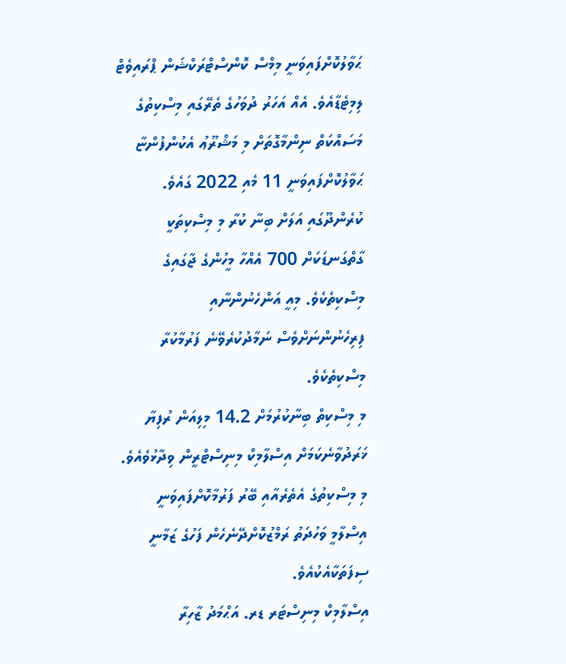ޙަވާލުކޮށްފައިވަނީ މިމްސް ކޮންސްޓްރަކްޝަން ޕްރައިވެޓް ލިމިޓެޑާއެވެ. އެއް އަހަރު ދުވަހުގެ ތެރޭގައި މިސްކިތުގެ މަސައްކަތް ނިންމާގޮތަށް މި މަޝްރޫޢު އެކުންފުންޏާ ޙަވާލުކޮށްފައިވަނީ 11 މެއި 2022 ގައެވެ.
ކުރެންދޫގައި އަލަށް ބިނާ ކުރާ މި މިސްކިތަކީ ގާތްގަނޑަކަށް 700 އެއްހާ މީހުންގެ ޖާގައިގެ މިސްކިތެކެވެ. މިއީ އަންހެނުންނާއި ފިރިހެނުންނަށްވެސް ނަމާދުކުރެވޭނެ ފަރުމާކުރާ މިސްކިތެކެވެ.
މި މިސްކިތް ބިނާކުރުމަށް 14.2 މިލިއަން ރުފިޔާ ޚަރަދުވާނެކަމަށް އިސްލާމިކް މިނިސްޓްރީން ވިދާޅުވެއެވެ. މި މިސްކިތުގެ އެތެރެއާއި ބޭރު ފަރުމާކޮށްފައިވަނީ އިސްލާމީ ވަހުދަތު ރަމްޒުކޮށްދޭނެހެން ފަހުގެ ޒަމާނީ ސިފަތަކާއެކުއެވެ.
އިސްލާމިކް މިނިސްޓަރ ޑރ. އަޙްމަދު ޒާހިރާ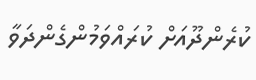ކުރެންދޫއަށް ކުރައްވަމުންގެންދަވާ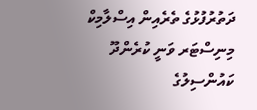ދަތުރުފުޅުގެ ތެރެއިން އިސްލާމިކް މިނިސްޓަރ ވަނީ ކުރެންދޫ ކައުންސިލުގެ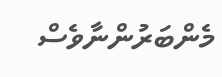މެންބަރުންނާވެސް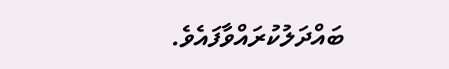ބައްދަލުކުރައްވާފައެވެ.